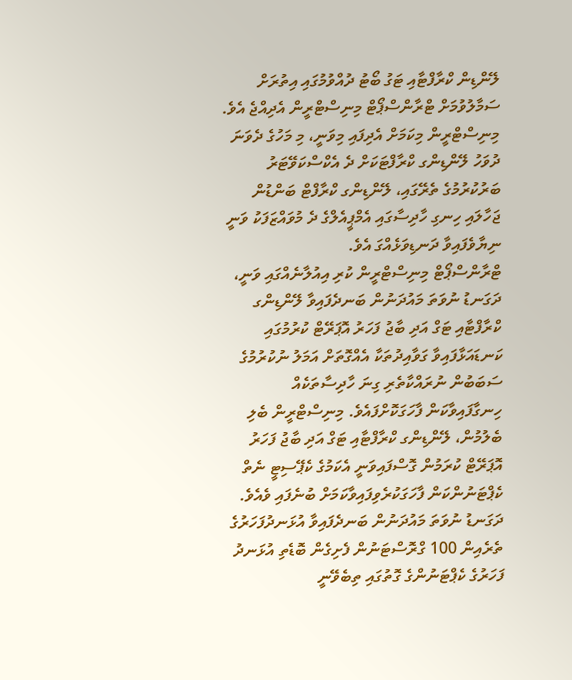ލޭންޑިން ކްރާފްޓާއި ޓަގު ބޯޓު ދުއްވުމުގައި އިތުރަށް ސަމާލުވުމަށް ޓްރާންސްޕޯޓް މިނިސްޓްރީން އެދިއްޖެ އެވެ.
މިނިސްޓްރީން މިކަމަށް އެދިފައި މިވަނީ، މި މަހުގެ ދެވަނަ ދުވަހު ލޭންޑިންގ ކްރާފްޓަކަށް ދެ އެކްސްކަވޭޓަރު ބަރުކުރުމުގެ ތެރޭގައި، ލޭންޑިންގ ކްރާފްޓް ބަންޑުން ޖަހާލައި ހިނގި ހާދިސާގައި އެމްޕީއެލްގެ ދެ މުވައްޒަފަކު ވަނީ ނިޔާވެފައިވާ ދަނޑިވަޅެއްގަ އެވެ.
ޓްރާންސްޕޯޓް މިނިސްޓްރީން ކުރި އިއުލާނެއްގައި ވަނީ، ދަގަނޑު ނުވަތަ މައުދަނުން ބަނދެފައިވާ ލޭންޑިންގ ކްރާފްޓާއި ޓަގް އަދި ބާޖު ފަހަރު އޮޕަރޭޓް ކުރުމުގައި ކަނޑައަޅާފައިވާ ގަވާއިދުތަކާ އެއްގޮތަށް އަމަލު ނުކުރުމުގެ ސަބަބުން ނުރައްކާތެރި ގިނަ ހާދިސާތަކެއް ހިނގާފައިވާކަން ފާހަގަކޮށްފައެވެ. މިނިސްޓްރީން ބެލި ބެލުމުން، ލޭންޑިންގ ކްރާފްޓާއި ޓަގް އަދި ބާޖު ފަހަރު އޮޕަރޭޓް ކުރަމުން ގޮސްފައިވަނީ އެކަމުގެ ކެޕޭސިޓީ ނެތް ކެޕްޓަނުންކަން ފާހަގަކުރެވިފައިވާކަމަށް ބުނެފައި ވެއެވެ.
ދަގަނޑު ނުވަތަ މައުދަނުން ބަނދެފައިވާ އުޅަނދުފަހަރުގެ ތެރެއިން 100 ގްރޮސްޓަނުން ފެށިގެން ބޮޑެތި އުޅަނދު ފަހަރުގެ ކެޕްޓަނުންގެ ގޮތުގައި ތިބެވޭނީ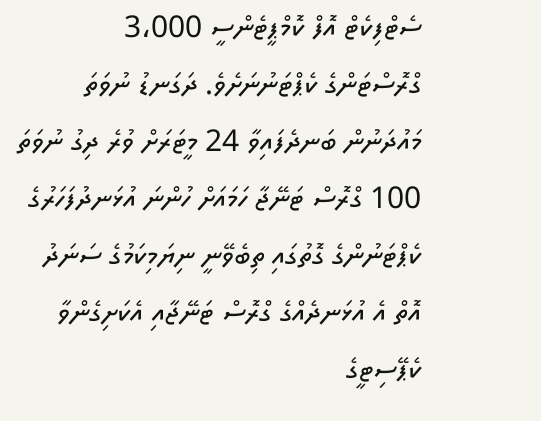ސެޓްފިކެޓް އޮފް ކޮމްޕީޓެންސީ 3،000 ގްރޮސްޓަންގެ ކެޕްޓަނުނަށެވެ. ދަގަނޑު ނުވަތަ މައުދަނުން ބަނދެފައިވާ 24 މީޓަރަށް ވުރެ ދިގު ނުވަތަ 100 ގްރޮސް ޓަނޭޖާ ހަމައަށް ހުންނަ އުޅަނދުފަހަރުގެ ކެޕްޓަނުންގެ ގޮތުގައި ތިބެވޭނީ ނިޔަމިކަމުގެ ސަނަދު އޮތް އެ އުޅަނދެއްގެ ގްރޮސް ޓަނޭޖާއި އެކަށިގެންވާ ކެޕޭސިޓީގެ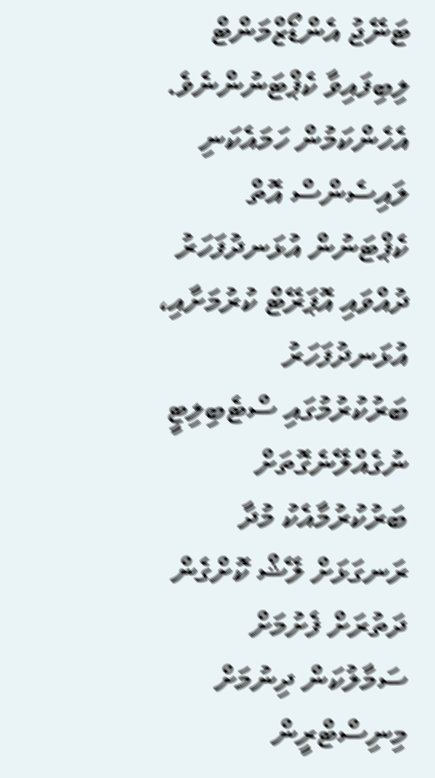ޓަނޭޖު އެންޑޯޒްމަންޓް ލިބިފައިވާ ކެޕްޓަނުންނެވެ.
އެހެންކަމުން ހަމައެކަނި ލައިސެންސް އޮތް ކެޕްޓަނުން އުޅަނދުފަހަރު ދުއްވައި އޮޕަރޭޓް ކުރުމަށާއި، އުޅަނދުފަހަރު ބަރުކުރުމުގައި ސްޓެބިލިޓީ ނުގެއްލޭނެގޮތަށް ބަރުކުރުމާއެކު މުދާ ރަނގަޅަށް ލޭޝް ކޮށްގެން ދަތުރަށް ފެށުމަށް ސަމާލުކަން ދިނުމަށް މިނިސްޓްރީން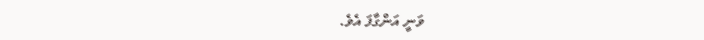ވަނީ އަންގާފަ އެވެ.